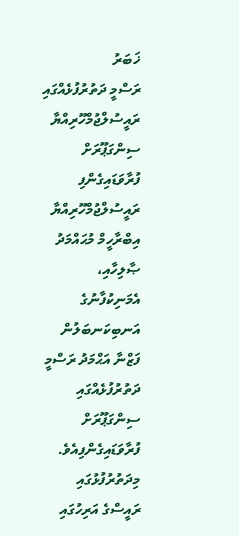ޚަބަރު
ރަސްމީ ދަތުރުފުޅެއްގައި ރައީސުލްޖުމްހޫރިއްޔާ ސިންގަޕޫރަށް ފުރާވަޑައިގެންފި
ރައީސުލްޖުމްހޫރިއްޔާ އިބްރާހީމް މުޙައްމަދު ޞާލިހާއި، އެމަނިކުފާނުގެ އަނބިކަނބަލުން ފަޒްނާ އަޙްމަދު ރަސްމީ ދަތުރުފުޅެއްގައި ސިންގަޕޫރަށް ފުރާވަޑައިގެންފިއެވެ. މިދަތުރުފުޅުގައި ރައީސްގެ އަރިހުގައި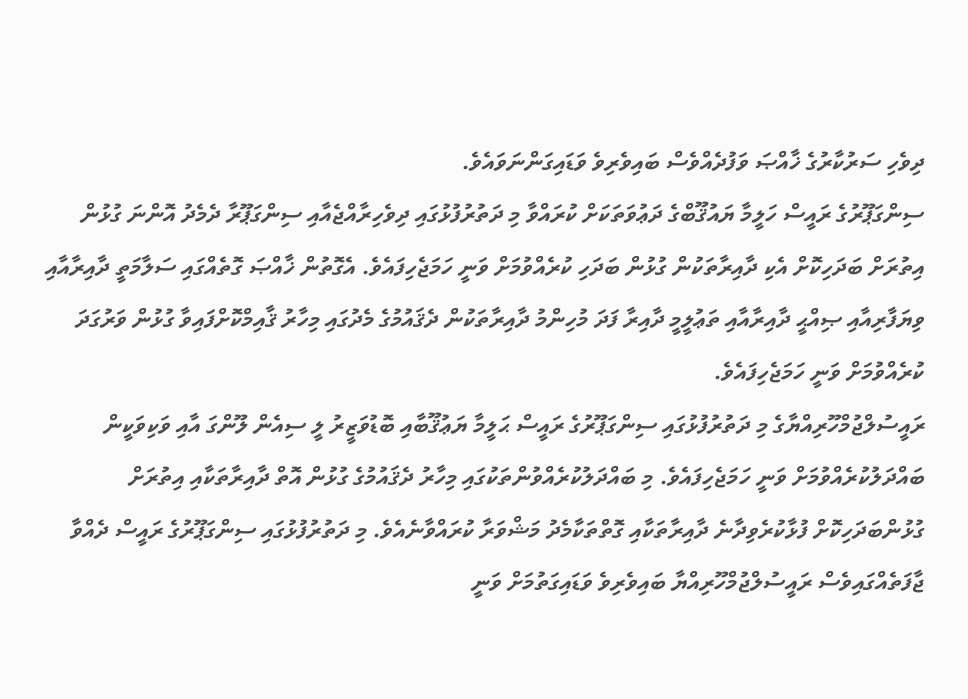ދިވެހި ސަރުކާރުގެ ޚާއްޞަ ވަފުދެއްވެސް ބައިވެރިވެ ވަޑައިގަންނަވައެވެ.
ސިންގަޕޫރުގެ ރައީސް ހަލީމާ ޔައުޤޫބްގެ ދަޢުވަތަކަށް ކުރައްވާ މި ދަތުރުފުޅުގައި ދިވެހިރާއްޖެއާއި ސިންގަޕޫރާ ދެމެދު އޮންނަ ގުޅުން އިތުރަށް ބަދަހިކޮށް އެކި ދާއިރާތަކުން ގުޅުން ބަދަހި ކުރެއްވުމަށް ވަނީ ހަމަޖެހިފައެވެ. އެގޮތުން ޚާއްޞަ ގޮތެއްގައި ސަލާމަތީ ދާއިރާއާއި ވިޔަފާރިއާއި ޞިއްޙީ ދާއިރާއާއި ތަޢުލީމީ ދާއިރާ ފަދަ މުހިންމު ދާއިރާތަކުން ދެޤައުމުގެ މެދުގައި މިހާރު ޤާއިމްކޮށްފައިވާ ގުޅުން ވަރުގަދަ ކުރެއްވުމަށް ވަނީ ހަމަޖެހިފައެވެ.
ރައީސުލްޖުމްހޫރިއްޔާގެ މި ދަތުރުފުޅުގައި ސިންގަޕޫރުގެ ރައީސް ޙަލީމާ ޔަޢުޤޫބާއި ބޮޑުވަޒީރު ލީ ސިއެން ލޫންގަ އާއި ވަކިވަކީން ބައްދަލުކުރެއްވުމަށް ވަނީ ހަމަޖެހިފައެވެ. މި ބައްދަލުކުރެއްވުންތަކުގައި މިހާރު ދެޤައުމުގެ ގުޅުން އޮތް ދާއިރާތަކާއި އިތުރަށް ގުޅުންބަދަހިކޮށް ފުޅާކުރެވިދާނެ ދާއިރާތަކާއި ގޮތްތަކާމެދު މަޝްވަރާ ކުރައްވާނެއެވެ. މި ދަތުރުފުޅުގައި ސިންގަޕޫރުގެ ރައީސް ދެއްވާ ޖާފަތެއްގައިވެސް ރައީސުލްޖުމްހޫރިއްޔާ ބައިވެރިވެ ވަޑައިގަތުމަށް ވަނީ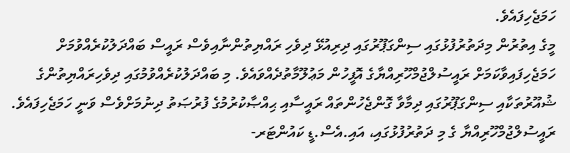ހަމަޖެހިފައެވެ.
މީގެ އިތުރުން މިދަތުރުފުޅުގައި ސިންގަޕޫރުގައި ދިރިއުޅޭ ދިވެހި ރައްޔިތުންނާއިވެސް ރައީސް ބައްދަލުކުރެއްވުމަށް ހަމަޖެހިފައިވާކަމަށް ރައީސުލްޖުމްހޫރިއްޔާގެ އޮފީހުން މަޢުލޫމާތުދެއްވައެވެ. މި ބައްދަލުކުރެއްވުމުގައި ދިވެހިރައްޔިތުންގެ ޝުއޫރުތަކާއި ސިންގަޕޫރުގައި ދިމާވާ ގޮންޖެހުންތައް ރައީސާއި ޙިއްޞާކުރުމުގެ ފުރުޞަތު ދިނުމަށްވެސް ވަނީ ހަމަޖެހިފައެވެ.
ރައީސުލްޖުމްހޫރިއްޔާ ގެ މި ދަތުރުފުޅުގައި، އައި.އެސް.ޑީ ކައުންޓަރ-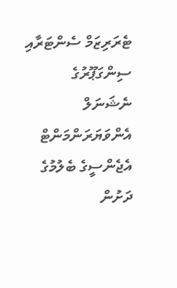ޓެރަރިޒަމް ސެންޓަރާއި ސިންގަޕޫރުގެ ނެޝަނަލް އެންވަޔަރަންމަންޓް އެޖެންސީގެ ބެލުމުގެ ދަށުން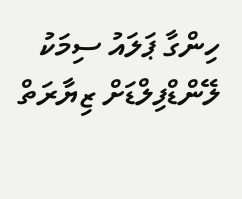ހިންގާ ޕަލައު ސިމަކު ލޭންޑްފިލްޑަށް ޒިޔާރަތް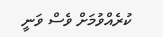ކުރެއްވުމަށް ވެސް ވަނީ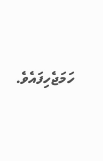ހަމަޖެހިފައެވެ.